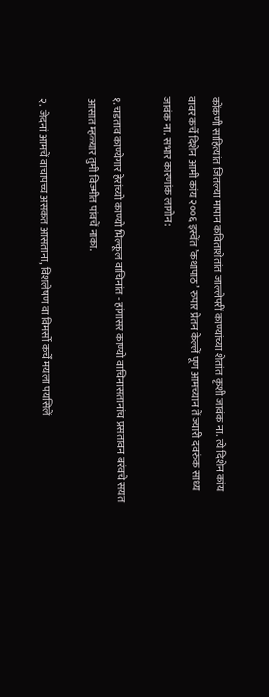कोंकणी साहित्यांत जितल्या मापान कविताशेतांत जाल्लेपरीं काण्यांच्या शेतांत कृशी जावंक ना. त्ये दिशेन कांय वावर कर्चे दिशेन आमी कांय २००६ इस्वेंत ’कथापाठ’ रुपार प्रेतन केल्लें पूण आमच्यान तें ज्यारी दवरुंक साध्य जावंक ना. सभार कारणांक लागोन:

१. चडताव काण्येगार हेरांच्यो काण्यो भिल्कूल वाचिनांत - हांगासर काण्यो वाचिनासतानांच प्रसतावन बरंवचे सयत आसात म्हळ्यार तुमी विज्मीत पांवचें नाका.

२. जेदनां आमचें वाचाप‌च्च असकत आसताना, विशलेषण वा विमर्सो कर्चें मयला पयसिलें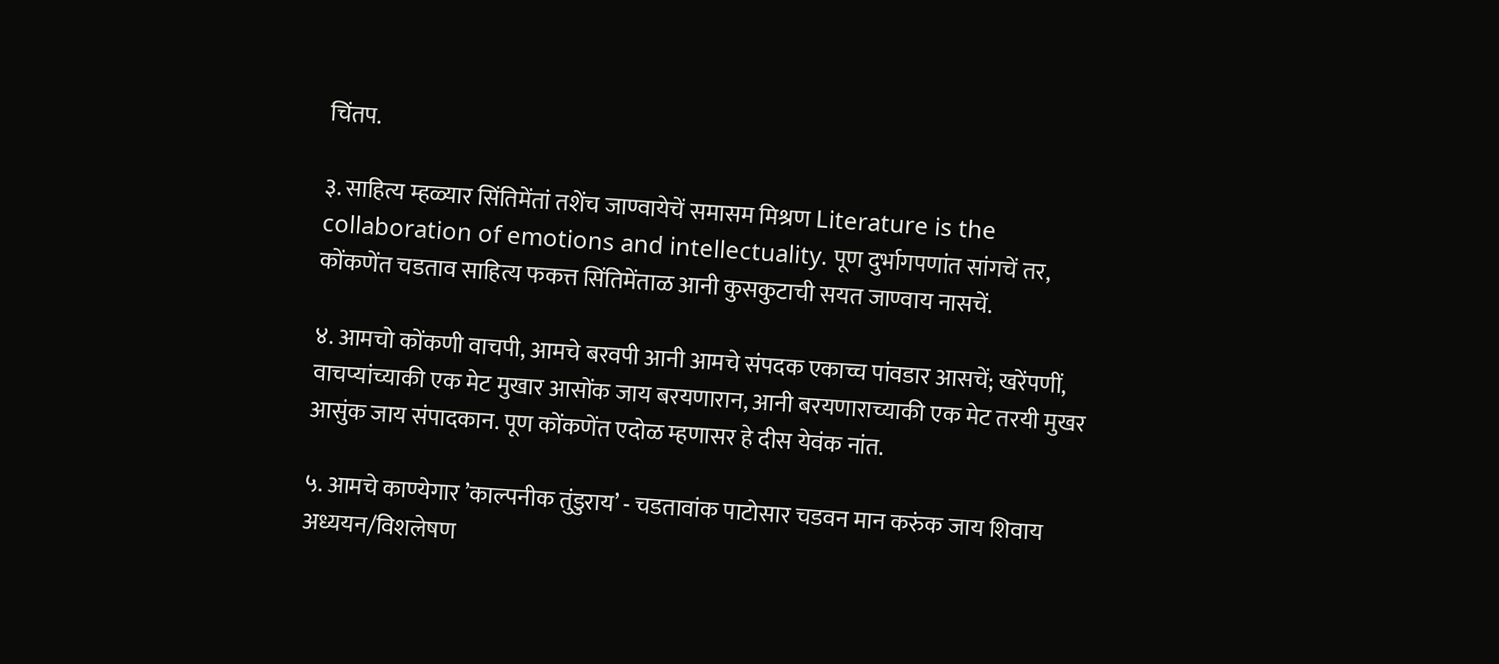चिंतप.

३. साहित्य म्हळ्यार सिंतिमेंतां तशेंच जाण्वायेचें समासम मिश्रण Literature is the collaboration of emotions and intellectuality. पूण दुर्भाग‌पणांत सांगचें तर, कोंकणेंत चडताव साहित्य फकत्त सिंतिमेंताळ आनी कुसकुटाची सयत जाण्वाय नासचें.

४. आमचो कोंकणी वाचपी, आमचे बरवपी आनी आमचे संपदक एकाच्च पांवडार आसचें; खरेंपणीं, वाचप्यांच्याकी एक मेट मुखार आसोंक जाय बरयणारान, आनी बरयणाराच्याकी एक मेट तर‌यी मुखर आसुंक जाय संपादकान. पूण कोंकणेंत एदोळ म्हणासर हे दीस येवंक नांत.

५. आमचे काण्येगार ’काल्पनीक तुंडुराय’ - चडतावांक पाटोसार चडवन मान करुंक जाय शिवाय अध्ययन/विशलेषण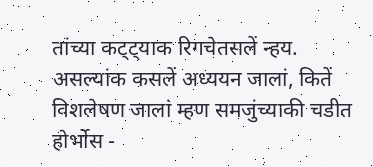तांच्या कट्ट्याक रिगचेतसलें न्हय. असल्यांक कसलें अध्ययन जालां, कितें विशलेषण जालां म्हण समजुंच्याकी चडीत होर्भोस -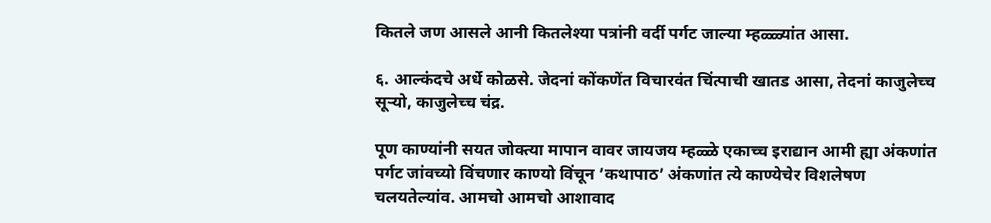कितले जण आसले आनी कितलेश्या पत्रांनी वर्दी पर्गट जाल्या म्हळ्ळ्यांत आसा.

६. आल्कंदचे अर्धे कोळसे. जेदनां कोंकणेंत विचार‌वंत चिंत्पाची खातड आसा, तेदनां काजुलेच्च सूऱ्यो, काजुलेच्च चंद्र.

पूण काण्यांनी सयत जोक्त्या मापान वावर जायजय म्हळ्ळे एकाच्च इराद्यान आमी ह्या अंकणांत पर्गट जांवच्यो विंचणार काण्यो विंचून ’कथापाठ’ अंकणांत त्ये काण्येचेर विशलेषण चलयतेल्यांव. आमचो आमचो आशावाद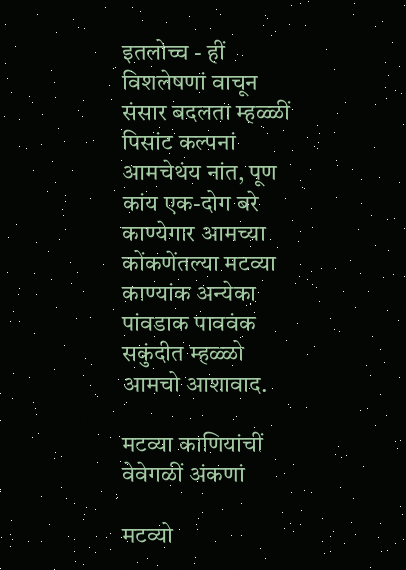इतलोच्च - हीं विशलेषणां वाचून संसार बदलता म्हळ्ळीं पिसांट कल्पनां आमचेथंय नांत, पूण कांय एक-दोग बरे काण्येगार आमच्या कोंकणेंतल्या मटव्या काण्यांक अन्येका पांवडाक पाववंक सकुंदीत म्हळ्ळो आमचो आशावाद.

मटव्या काणियांचीं वेवेगळीं अंकणां

मटव्यो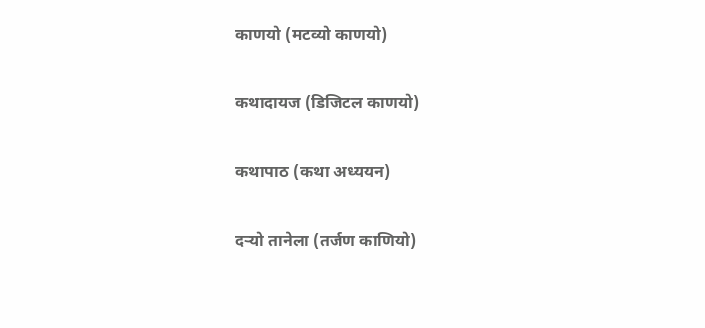काण‌यो (मटव्यो काण‌यो)

कथादायज (डिजिटल काण‌यो)

कथापाठ (कथा अध्ययन)

दऱ्यो तानेला (तर्जण काणियो)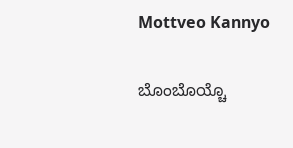Mottveo Kannyo

ಬೊಂಬೊಯ್ಚೊ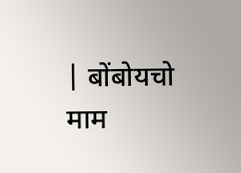| बोंबोयचो माम